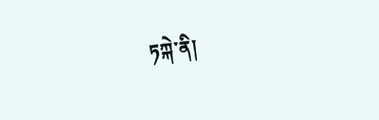ཏཀྐེ་ནི།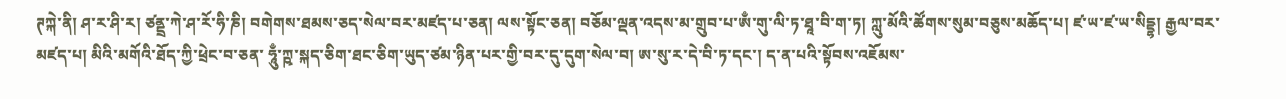ཊཀྐེ་ནི། ཤ་ར་ཤི་ར། ཙནྡྲ་ཀེ་ཤ་རོ་ཧི་ཎི། བགེགས་ཐམས་ཅད་སེལ་བར་མཛད་པ་ཅན། ལས་སྟོང་ཅན། བཅོམ་ལྡན་འདས་མ་གྲུབ་པ་ཨྃ་གུ་ལི་ཏ་ཐཱ་བི་ག་ཏ། ཀླུ་མོའི་ཚོགས་སུམ་བཅུས་མཆོད་པ། ཛ་ཡ་ཛ་ཡ་སིདྡྷ། རྒྱལ་བར་མཛད་པ། མིའི་མགོའི་ཐོད་ཀྱི་ཕྲེང་བ་ཅན་ ཧཱུྃ་ཀྵ་སྐད་ཅིག་ཐང་ཅིག་ཡུད་ཙམ་ཉིན་པར་གྱི་བར་དུ་དུག་སེལ་བ། ཨ་སུ་ར་དེ་བི་ཏ་དང་། ད་ན་པའི་སྟོབས་འཇོམས་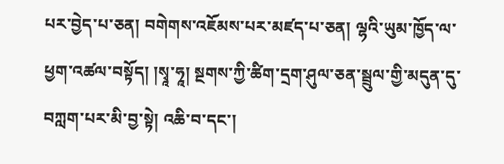པར་བྱེད་པ་ཅན། བགེགས་འཇོམས་པར་མཛད་པ་ཅན། ལྷའི་ཡུམ་ཁྱོད་ལ་ཕྱག་འཚལ་བསྟོད། །སྭཱ་ཧཱ། སྔགས་ཀྱི་ཚིག་དྲག་ཤུལ་ཅན་སྦྲུལ་གྱི་མདུན་དུ་བཀླག་པར་མི་བྱ་སྟེ། འཆི་བ་དང་།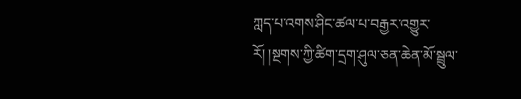ཀླད་པ་འགས་ཤིང་ཚལ་པ་བརྒྱར་འགྱུར་རོ། །སྔགས་ཀྱི་ཚིག་དྲག་ཤུལ་ཅན་ཆེན་མོ་སྦྲུལ་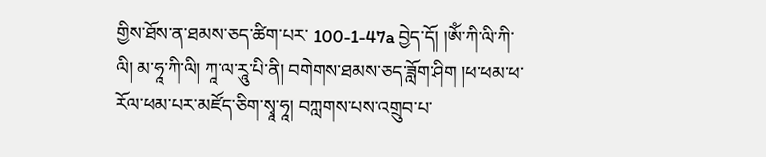གྱིས་ཐོས་ན་ཐམས་ཅད་ཚིག་པར་ 100-1-47a བྱེད་དོ། །ཨོཾ་ཀི་ལི་ཀི་ལི། མ་ཧཱ་ཀི་ལི། ཀཱ་ལ་རཱུ་པི་ནི། བགེགས་ཐམས་ཅད་ཟློག་ཤིག །ཕ་ཕམ་ཕ་རོལ་ཕམ་པར་མཛོད་ཅིག་སྭཱ་ཧཱ། བཀླགས་པས་འགྲུབ་པ་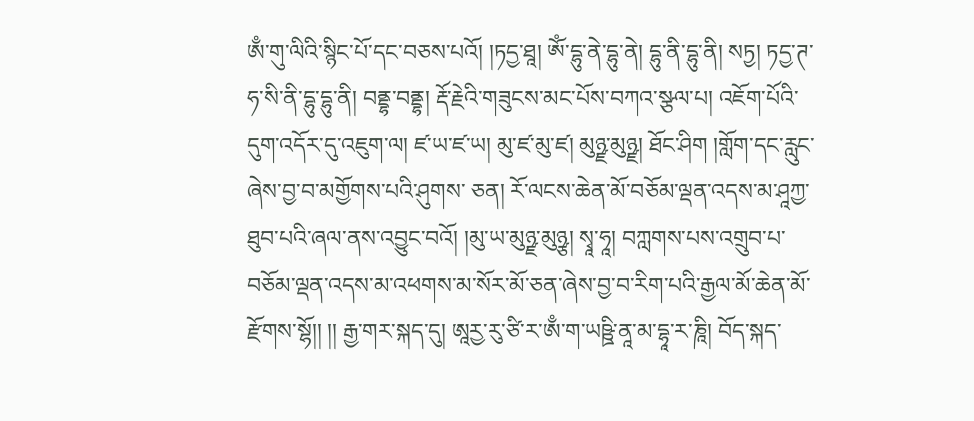ཨྃ་གུ་ལིའི་སྙིང་པོ་དང་བཅས་པའོ། །ཏདྱ་ཐཱ། ཨོཾ་དྷུ་ནེ་དྷུ་ནེ། དྷུ་ནི་དྷུ་ནི། སཏྱ། ཏདྱ་ཊ་ཧ་སི་ནི་དྷུ་དྷུ་ནི། བནྡྷ་བནྡྷ། རྡོ་རྗེའི་གཟུངས་མང་པོས་བཀའ་སྩལ་པ། འཇོག་པོའི་དུག་འདོར་དུ་འཇུག་ལ། ཛ་ཡ་ཛ་ཡ། མུ་ཛ་མུ་ཛ། མུཉྫ་མུཉྫ། ཐོང་ཤིག །གློག་དང་རླུང་ཞེས་བྱ་བ་མགྱོགས་པའི་ཤུགས་ ཅན། རོ་ལངས་ཆེན་མོ་བཅོམ་ལྡན་འདས་མ་ཤཱཀྱ་ཐུབ་པའི་ཞལ་ནས་འབྱུང་བའོ། །མུ་ཡ་མུཉྫ་མུཉྩ། སྭཱ་ཧཱ། བཀླགས་པས་འགྲུབ་པ་བཅོམ་ལྡན་འདས་མ་འཕགས་མ་སོར་མོ་ཅན་ཞེས་བྱ་བ་རིག་པའི་རྒྱལ་མོ་ཆེན་མོ་རྫོགས་སྷོ།། །། རྒྱ་གར་སྐད་དུ། ཨཱརྱ་རུ་ཙི་ར་ཨྃ་ག་ཡཥྛི་ནཱ་མ་དྷཱ་ར་ཎཱི། བོད་སྐད་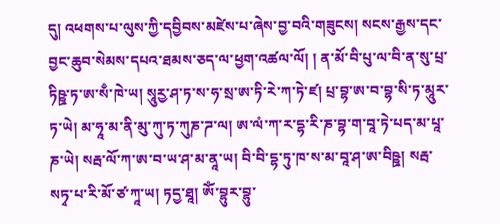དུ། འཕགས་པ་ལུས་ཀྱི་དབྱིབས་མཛེས་པ་ཞེས་བྱ་བའི་གཟུངས། སངས་རྒྱས་དང་བྱང་ཆུབ་སེམས་དཔའ་ཐམས་ཅད་ལ་ཕྱག་འཚལ་ལོ། ། ན་མོ་བི་པུ་ལ་བི་ན་སུ་པྲ་ཏིཥྛ་ཏ་ཨ་སྃ་ཁེ་ཡ། སཱུརྱ་ཤ་ཏ་ས་ཧ་སྲ་ཨ་ཏི་རེ་ཀ་ཏེ་ཛ། པྲ་བྷ་ཨ་བ་བྷ་སི་ཏ་མཱུར་ཏ་ཡེ། མ་ཧཱ་མ་ནི་མུ་ཀུ་ཏ་ཀུཎ་ཌ་ལ། ཨ་ལཾ་ཀ་ར་དྷ་རི་ཎ་བྷ་ག་བཱ་ཏེ་པད་མ་པཱ་ཎ་ཡེ། སརྦ་ལོ་ཀ་ཨ་བ་ཡ་ཤ་མ་ནཱ་ཡ། བི་བི་དྷ་ཏུ་ཁ་ས་མ་བཱ་ཤ་ཨ་བིཥྛ། སརྦ་སཏྭ་པ་རི་མོ་ཙ་ཀཱ་ཡ། ཏདྱ་ཐཱ། ཨོཾ་བྷུར་བྷུ་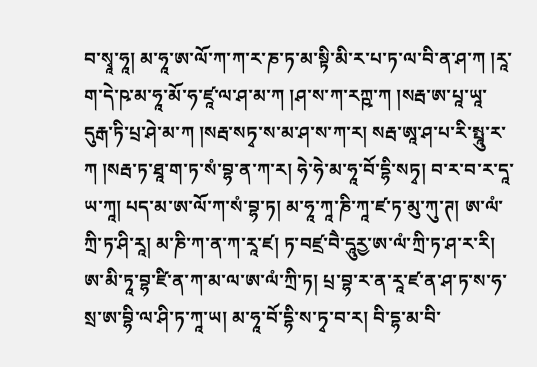བ་སྭཱ་ཧཱ། མ་ཧཱ་ཨ་ལོ་ཀ་ཀ་ར་ཎ་ཏ་མ་སྟི་མི་ར་པ་ཏ་ལ་བི་ན་ཤ་ཀ །རཱ་ག་དེ་ཥ་མ་ཧཱ་མོ་ཧ་ཛཱ་ལ་ཤ་མ་ཀ །ཤ་ས་ཀ་རཀྵ་ཀ །སརྦ་ཨ་པཱ་ཡཱ་ དུརྒ་ཏི་པྲ་ཤེ་མ་ཀ །སརྦ་སཏྭ་ས་མ་ཤ་ས་ཀ་ར། སརྦ་ཨཱ་ཤ་པ་རི་སྤཱུ་ར་ཀ །སརྦ་ཏ་ཐཱ་ག་ཏ་སཾ་བྷ་ན་ཀ་ར། ཧེ་ཧེ་མ་ཧཱ་བོ་དྷི་སཏྭ། བ་ར་བ་ར་དཱ་ཡ་ཀཱ། པད་མ་ཨ་ལོ་ཀ་སཾ་བྷ་ཏ། མ་ཧཱ་ཀཱ་ཎི་ཀཱ་ཛ་ཏ་མུ་ཀུ་ཊ། ཨ་ལཾ་ཀྲི་ཏ་ཤི་རཱ། མ་ཎི་ཀ་ན་ཀ་རཱ་ཛ། ཏ་བཛྲ་བཻ་དཱུརྱ་ཨ་ལཾ་ཀྲི་ཏ་ཤ་ར་རི། ཨ་མི་ཏཱ་བྷ་ཛི་ན་ཀ་མ་ལ་ཨ་ལཾ་ཀྲི་ཏ། པྲ་བྷ་ར་ན་རཱ་ཛ་ན་ཤ་ཏ་ས་ཧ་སྲ་ཨ་བྷི་ལ་ཤི་ཏ་ཀཱ་ཡ། མ་ཧཱ་བོ་དྷི་ས་ཏྭ་བ་ར། བི་དྷ་མ་བི་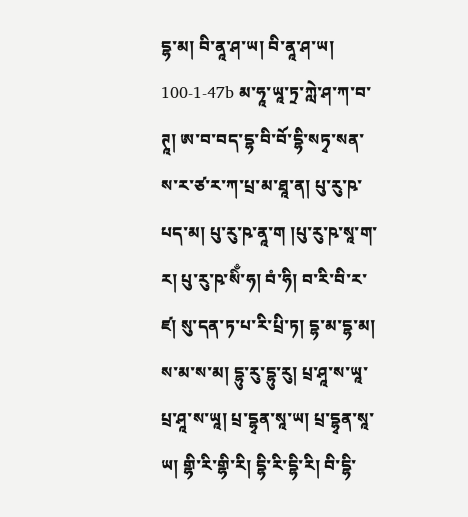དྷ་མ། བི་ནཱ་ཤ་ཡ། བི་ནཱ་ཤ་ཡ། 100-1-47b མ་ཧཱ་ཡཱ་ཏྲ་ཀླེ་ཤ་ཀ་བ་ཊཱ། ཨ་བ་བད་དྷ་བི་བོ་དྷི་སཏྭ་སན་ས་ར་ཙ་ར་ཀ་པྲ་མ་ཐཱ་ན། པུ་རུ་ཥ་པད་མ། པུ་རུ་ཥ་ནཱ་ག །པུ་རུ་ཥ་སཱ་ག་ར། པུ་རུ་ཥ་སིྃ་ཧ། བཾ་ཧི། བ་རི་བི་ར་ཛ། སུ་དན་ཏ་པ་རི་པྲི་ཏ། དྷ་མ་དྷ་མ། ས་མ་ས་མ། དྷུ་རུ་དྷུ་རུ། པྲ་ཤཱ་ས་ཡཱ་ པྲ་ཤཱ་ས་ཡཱ། པྲ་དྷྭན་སཱ་ཡ། པྲ་དྷྭན་སཱ་ཡ། གྷི་རི་གྷི་རི། དྷི་རི་དྷི་རི། བི་དྷི་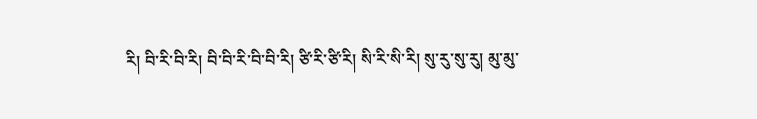རི། བི་རི་བི་རི། བི་བི་རི་བི་བི་རི། ཙི་རི་ཙི་རི། སི་རི་སི་རི། སུ་རུ་སུ་རུ། མུ་མུ་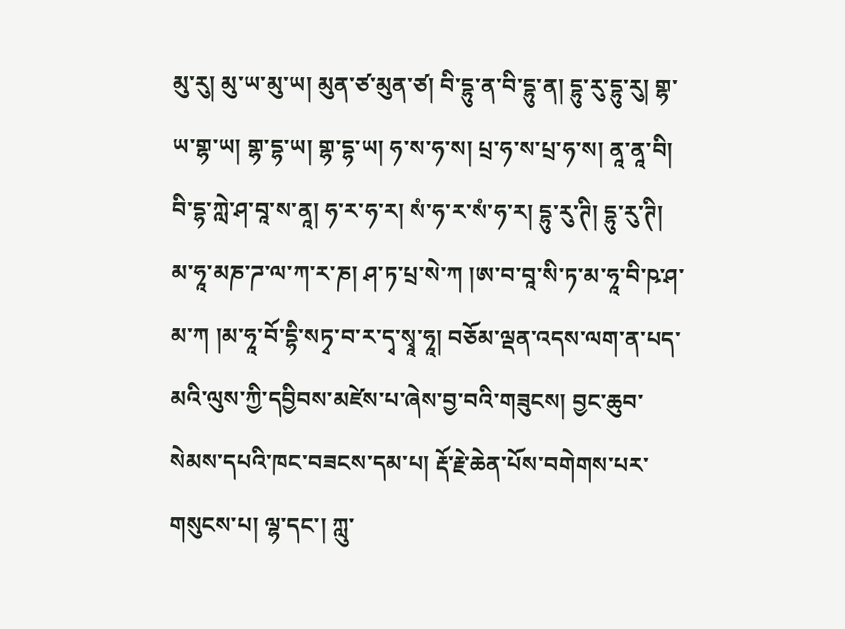མུ་རུ། མུ་ཡ་མུ་ཡ། མུན་ཙ་མུན་ཙ། བི་དྷུ་ན་བི་དྷུ་ན། དྷུ་རུ་དྷུ་རུ། གྷ་ཡ་གྷ་ཡ། གྷ་དྷ་ཡ། གྷ་དྷ་ཡ། ཧ་ས་ཧ་ས། པྲ་ཧ་ས་པྲ་ཧ་ས། ནཱ་ནཱ་བི། བི་དྷ་ཀླེ་ཤ་བཱ་ས་ནཱ། ཧ་ར་ཧ་ར། སཾ་ཧ་ར་སཾ་ཧ་ར། དྷུ་རུ་ཊི། དྷུ་རུ་ཊི། མ་ཧཱ་མཎ་ཌ་ལ་ཀ་ར་ཎ། ཤ་ཏ་པྲ་སེ་ཀ །ཨ་བ་བཱ་སི་ཏ་མ་ཧཱ་བི་ཥ་ཤ་མ་ཀ །མ་ཧཱ་བོ་དྷི་སཏྭ་བ་ར་དྭ་སྭཱ་ཧཱ། བཅོམ་ལྡན་འདས་ལག་ན་པད་མའི་ལུས་ཀྱི་དབྱིབས་མཛེས་པ་ཞེས་བྱ་བའི་གཟུངས། བྱང་ཆུབ་སེམས་དཔའི་ཁང་བཟངས་དམ་པ། རྡོ་རྗེ་ཆེན་པོས་བགེགས་པར་གསུངས་པ། ལྷ་དང་། ཀླུ་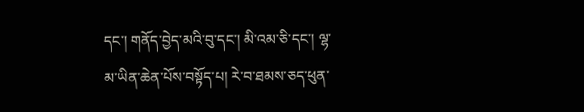དང་། གནོད་བྱེད་མའི་བུ་དང་། མི་འམ་ཅི་དང་། ལྷ་མ་ཡིན་ཆེན་པོས་བསྟོད་པ། རེ་བ་ཐམས་ཅད་ཕུན་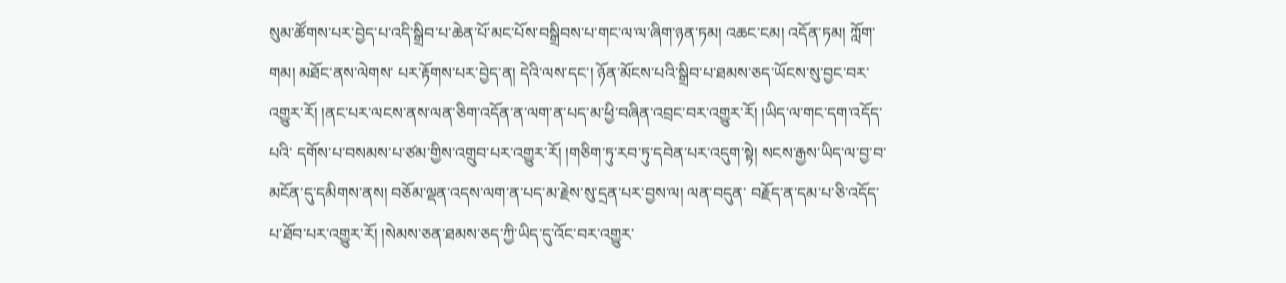སུམ་ཚོགས་པར་བྱེད་པ་འདི་སྒྲིབ་པ་ཆེན་པོ་མང་པོས་བསྒྲིབས་པ་གང་ལ་ལ་ཞིག་ཉན་ཏམ། འཆང་ངམ། འདོན་ཏམ། ཀློག་གམ། མཐོང་ནས་ལེགས་ པར་རྟོགས་པར་བྱེད་ན། དེའི་ལས་དང་། ཉོན་མོངས་པའི་སྒྲིབ་པ་ཐམས་ཅད་ཡོངས་སུ་བྱང་བར་འགྱུར་རོ། །ནང་པར་ལངས་ནས་ལན་ཅིག་འདོན་ན་ལག་ན་པད་མ་ཕྱི་བཞིན་འབྲང་བར་འགྱུར་རོ། །ཡིད་ལ་གང་དག་འདོད་པའི་ དགོས་པ་བསམས་པ་ཙམ་གྱིས་འགྲུབ་པར་འགྱུར་རོ། །གཅིག་ཏུ་རབ་ཏུ་དབེན་པར་འདུག་སྟེ། སངས་རྒྱས་ཡིད་ལ་བྱ་བ་མངོན་དུ་དམིགས་ནས། བཅོམ་ལྡན་འདས་ལག་ན་པད་མ་རྗེས་སུ་དྲན་པར་བྱས་ལ། ལན་བདུན་ བརྗོད་ན་དམ་པ་ཅི་འདོད་པ་ཐོབ་པར་འགྱུར་རོ། །སེམས་ཅན་ཐམས་ཅད་ཀྱི་ཡིད་དུ་འོང་བར་འགྱུར་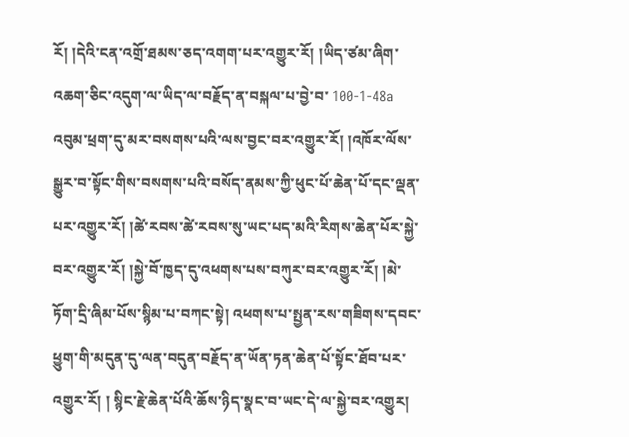རོ། །དེའི་ངན་འགྲོ་ཐམས་ཅད་འགག་པར་འགྱུར་རོ། །ཡིད་ཙམ་ཞིག་འཆག་ཅིང་འདུག་ལ་ཡིད་ལ་བརྗོད་ན་བསྐལ་པ་བྱེ་བ་ 100-1-48a འབུམ་ཕྲག་དུ་མར་བསགས་པའི་ལས་བྱང་བར་འགྱུར་རོ། །འཁོར་ལོས་སྒྱུར་བ་སྟོང་གིས་བསགས་པའི་བསོད་ནམས་ཀྱི་ཕུང་པོ་ཆེན་པོ་དང་ལྡན་པར་འགྱུར་རོ། །ཚེ་རབས་ཚེ་རབས་སུ་ཡང་པད་མའི་རིགས་ཆེན་པོར་སྐྱེ་ བར་འགྱུར་རོ། །སྐྱེ་བོ་ཁྱད་དུ་འཕགས་པས་བཀུར་བར་འགྱུར་རོ། །མེ་ཏོག་དྲི་ཞིམ་པོས་སྙིམ་པ་བཀང་སྟེ། འཕགས་པ་སྤྱན་རས་གཟིགས་དབང་ཕྱུག་གི་མདུན་དུ་ལན་བདུན་བརྗོད་ན་ཡོན་ཏན་ཆེན་པོ་སྟོང་ཐོབ་པར་འགྱུར་རོ། ། སྙིང་རྗེ་ཆེན་པོའི་ཆོས་ཉིད་སྣང་བ་ཡང་དེ་ལ་སྐྱེ་བར་འགྱུར།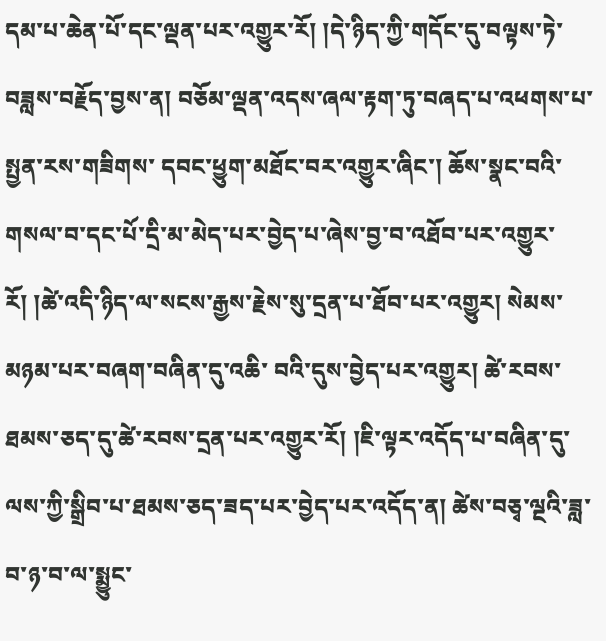དམ་པ་ཆེན་པོ་དང་ལྡན་པར་འགྱུར་རོ། །དེ་ཉིད་ཀྱི་གདོང་དུ་བལྟས་ཏེ་བཟླས་བརྗོད་བྱས་ན། བཅོམ་ལྡན་འདས་ཞལ་རྟག་ཏུ་བཞད་པ་འཕགས་པ་སྤྱན་རས་གཟིགས་ དབང་ཕྱུག་མཐོང་བར་འགྱུར་ཞིང་། ཆོས་སྣང་བའི་གསལ་བ་དང་པོ་དྲི་མ་མེད་པར་བྱེད་པ་ཞེས་བྱ་བ་འཐོབ་པར་འགྱུར་རོ། །ཚེ་འདི་ཉིད་ལ་སངས་རྒྱས་རྗེས་སུ་དྲན་པ་ཐོབ་པར་འགྱུར། སེམས་མཉམ་པར་བཞག་བཞིན་དུ་འཆི་ བའི་དུས་བྱེད་པར་འགྱུར། ཚེ་རབས་ཐམས་ཅད་དུ་ཚེ་རབས་དྲན་པར་འགྱུར་རོ། །ཇི་ལྟར་འདོད་པ་བཞིན་དུ་ལས་ཀྱི་སྒྲིབ་པ་ཐམས་ཅད་ཟད་པར་བྱེད་པར་འདོད་ན། ཚེས་བཅྭ་ལྔའི་ཟླ་བ་ཉ་བ་ལ་སྨྱུང་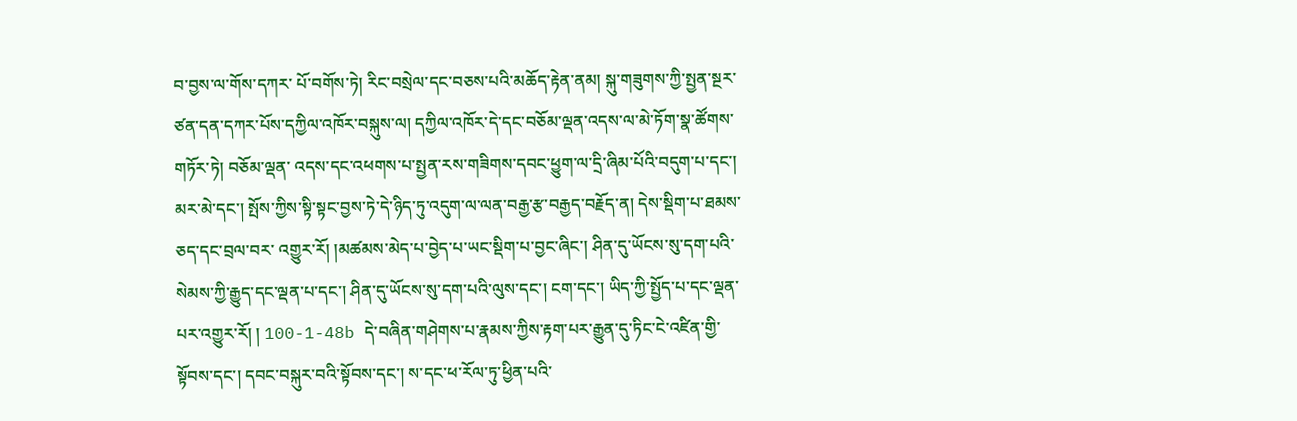བ་བྱས་ལ་གོས་དཀར་ པོ་བགོས་ཏེ། རིང་བསྲེལ་དང་བཅས་པའི་མཆོད་རྟེན་ནམ། སྐུ་གཟུགས་ཀྱི་སྤྱན་སྔར་ཙན་དན་དཀར་པོས་དཀྱིལ་འཁོར་བསྐུས་ལ། དཀྱིལ་འཁོར་དེ་དང་བཅོམ་ལྡན་འདས་ལ་མེ་ཏོག་སྣ་ཚོགས་གཏོར་ཏེ། བཅོམ་ལྡན་ འདས་དང་འཕགས་པ་སྤྱན་རས་གཟིགས་དབང་ཕྱུག་ལ་དྲི་ཞིམ་པོའི་བདུག་པ་དང་། མར་མེ་དང་། སྤོས་ཀྱིས་སྟི་སྟང་བྱས་ཏེ་དེ་ཉིད་ཏུ་འདུག་ལ་ལན་བརྒྱ་རྩ་བརྒྱད་བརྗོད་ན། དེས་སྡིག་པ་ཐམས་ཅད་དང་བྲལ་བར་ འགྱུར་རོ། །མཚམས་མེད་པ་བྱེད་པ་ཡང་སྡིག་པ་བྱང་ཞིང་། ཤིན་དུ་ཡོངས་སུ་དག་པའི་སེམས་ཀྱི་རྒྱུད་དང་ལྡན་པ་དང་། ཤིན་དུ་ཡོངས་སུ་དག་པའི་ལུས་དང་། ངག་དང་། ཡིད་ཀྱི་སྤྱོད་པ་དང་ལྡན་པར་འགྱུར་རོ། ། 100-1-48b དེ་བཞིན་གཤེགས་པ་རྣམས་ཀྱིས་རྟག་པར་རྒྱུན་དུ་ཏིང་ངེ་འཛིན་གྱི་སྟོབས་དང་། དབང་བསྐུར་བའི་སྟོབས་དང་། ས་དང་ཕ་རོལ་ཏུ་ཕྱིན་པའི་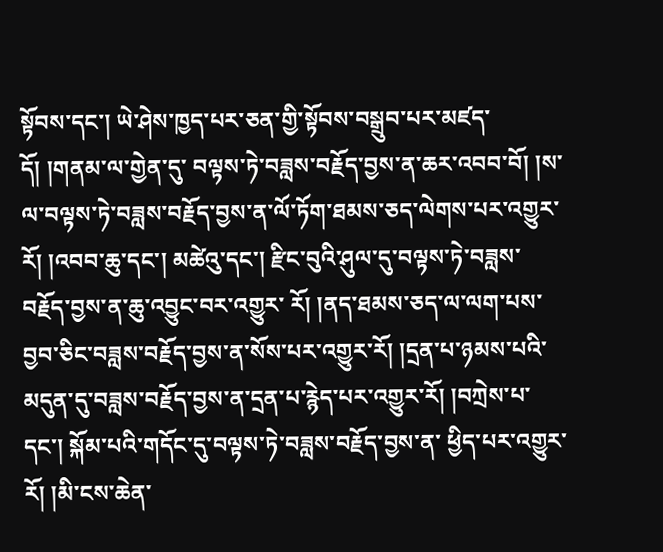སྟོབས་དང་། ཡེ་ཤེས་ཁྱད་པར་ཅན་གྱི་སྟོབས་བསྒྲུབ་པར་མཛད་དོ། །གནམ་ལ་གྱེན་དུ་ བལྟས་ཏེ་བཟླས་བརྗོད་བྱས་ན་ཆར་འབབ་བོ། །ས་ལ་བལྟས་ཏེ་བཟླས་བརྗོད་བྱས་ན་ལོ་ཏོག་ཐམས་ཅད་ལེགས་པར་འགྱུར་རོ། །འབབ་ཆུ་དང་། མཚེའུ་དང་། རྫིང་བུའི་ཤུལ་དུ་བལྟས་ཏེ་བཟླས་བརྗོད་བྱས་ན་ཆུ་འབྱུང་བར་འགྱུར་ རོ། །ནད་ཐམས་ཅད་ལ་ལག་པས་བྱབ་ཅིང་བཟླས་བརྗོད་བྱས་ན་སོས་པར་འགྱུར་རོ། །དྲན་པ་ཉམས་པའི་མདུན་དུ་བཟླས་བརྗོད་བྱས་ན་དྲན་པ་རྙེད་པར་འགྱུར་རོ། །བཀྲེས་པ་དང་། སྐོམ་པའི་གདོང་དུ་བལྟས་ཏེ་བཟླས་བརྗོད་བྱས་ན་ ཕྱིད་པར་འགྱུར་རོ། །མི་ངས་ཆེན་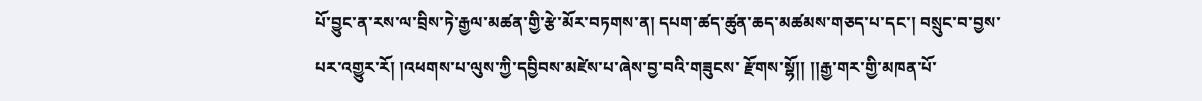པོ་བྱུང་ན་རས་ལ་བྲིས་ཏེ་རྒྱལ་མཚན་གྱི་རྩེ་མོར་བཏགས་ན། དཔག་ཚད་ཚུན་ཆད་མཚམས་གཅད་པ་དང་། བསྲུང་བ་བྱས་པར་འགྱུར་རོ། །འཕགས་པ་ལུས་ཀྱི་དབྱིབས་མཛེས་པ་ཞེས་བྱ་བའི་གཟུངས་ རྫོགས་སྷོ།། །།རྒྱ་གར་གྱི་མཁན་པོ་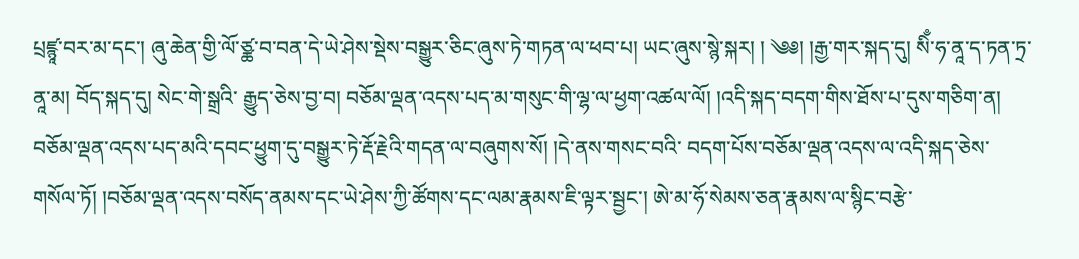པྲཛྙཱ་བར་མ་དང་། ཞུ་ཆེན་གྱི་ལོ་ཙྪ་བ་བན་དེ་ཡེ་ཤེས་སྡེས་བསྒྱུར་ཅིང་ཞུས་ཏེ་གཏན་ལ་ཕབ་པ། ཡང་ཞུས་སྙེ་སྐར། ། ༄༅། །རྒྱ་གར་སྐད་དུ། སིྃ་ཧ་ནཱ་ད་ཏན་ཏྲ་ནཱ་མ། བོད་སྐད་དུ། སེང་གེ་སྒྲའི་ རྒྱུད་ཅེས་བྱ་བ། བཅོམ་ལྡན་འདས་པད་མ་གསུང་གི་ལྷ་ལ་ཕྱག་འཚལ་ལོ། །འདི་སྐད་བདག་གིས་ཐོས་པ་དུས་གཅིག་ན། བཅོམ་ལྡན་འདས་པད་མའི་དབང་ཕྱུག་དུ་བསྒྱུར་ཏེ་རྡོ་རྗེའི་གདན་ལ་བཞུགས་སོ། །དེ་ནས་གསང་བའི་ བདག་པོས་བཅོམ་ལྡན་འདས་ལ་འདི་སྐད་ཅེས་གསོལ་ཏོ། །བཅོམ་ལྡན་འདས་བསོད་ནམས་དང་ཡེ་ཤེས་ཀྱི་ཚོགས་དང་ལམ་རྣམས་ཇི་ལྟར་སྦྱང་། ཨེ་མ་ཧོ་སེམས་ཅན་རྣམས་ལ་སྙིང་བརྩེ་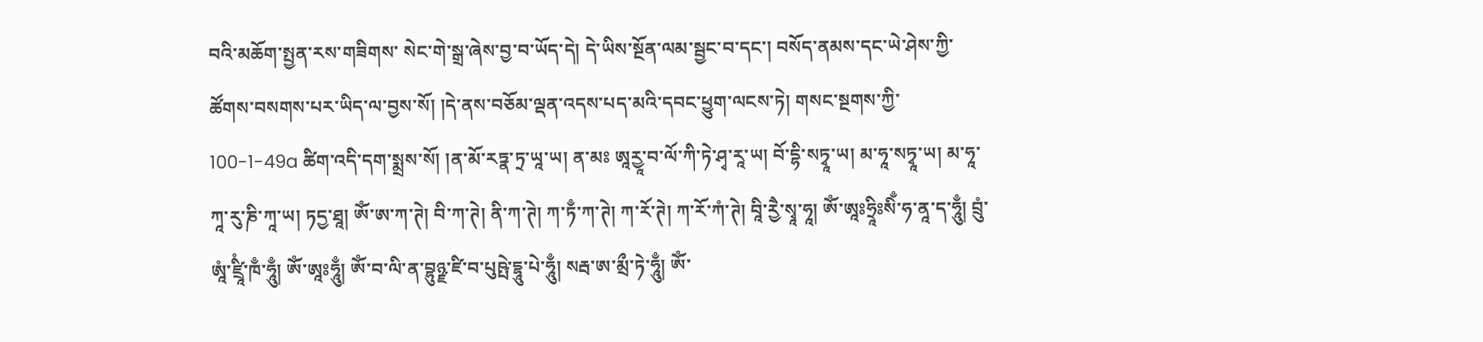བའི་མཆོག་སྤྱན་རས་གཟིགས་ སེང་གེ་སྒྲ་ཞེས་བྱ་བ་ཡོད་དེ། དེ་ཡིས་སྔོན་ལམ་སྦྱང་བ་དང་། བསོད་ནམས་དང་ཡེ་ཤེས་ཀྱི་ཚོགས་བསགས་པར་ཡིད་ལ་བྱས་སོ། །དེ་ནས་བཅོམ་ལྡན་འདས་པད་མའི་དབང་ཕྱུག་ལངས་ཏེ། གསང་སྔགས་ཀྱི་ 100-1-49a ཚིག་འདི་དག་སྨྲས་སོ། །ན་མོ་རཏྣ་ཏྲ་ཡཱ་ཡ། ན་མཿ ཨཱརྱཱ་བ་ལོ་ཀི་ཏེ་ཤྭ་རཱ་ཡ། བོ་དྷི་སཏྭཱ་ཡ། མ་ཧཱ་སཏྭཱ་ཡ། མ་ཧཱ་ཀཱ་རུ་ཎི་ཀཱ་ཡ། ཏདྱ་ཐཱ། ཨོཾ་ཨ་ཀ་ཊེ། བི་ཀ་ཊེ། ནི་ཀ་ཊེ། ཀ་ཏྃ་ཀ་ཊེ། ཀ་རོ་ཊེ། ཀ་རོ་ཀཾ་ཊེ། བཱི་རྱཻ་སྭཱ་ཧཱ། ཨོཾ་ཨཱཿཧྲཱིཿསིྃ་ཧ་ནཱ་ད་ཧཱུྃ། བྲུཾ་ཨཱཾ་ཛྲཱིཾ་ཁྃ་ཧཱུྃ། ཨོཾ་ཨཱཿཧཱུྃ། ཨོཾ་བ་ལི་ན་བྷུཉྫ་ཛི་བ་པུཥྤེ་དྷཱུ་པེ་ཧཱུྃ། སརྦ་ཨ་མྲྀ་ཏེ་ཧཱུྃ། ཨོཾ་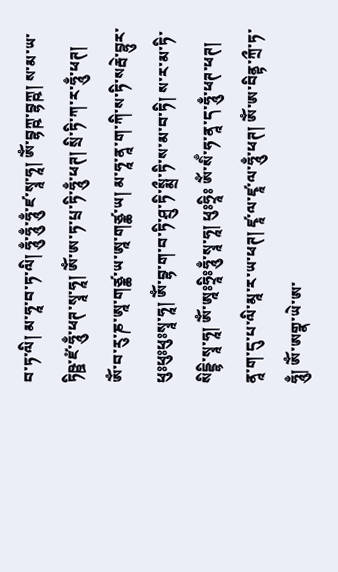བ་ཏ་ལི། མ་ཧཱ་བ་ཏ་ལི། ཧཱུྃ་ཧཱུྃ་ཧཱུྃ་ཛ་སྭཱ་ཧཱ། ཨོཾ་བྷཀྵ་བྷཀྵ། ས་མ་ཡ་ཏིཥྛ་ཛཾ་ཧཱུྃ་ཕཊ་སྭཱ་ཧཱ། ཨོཾ་ཨ་ཏ་པྲ་ཏི་ཧཱུྃ་ཕཊ། སྲི་ཏི་ཀ་ར་ཧཱུྃ་ཕཊ། ཨོཾ་བ་རུ་ཎ་ཨཱ་གཙྪ་ཡ་ཨཱ་གཙྪ་ཡ། མ་ཧཱ་ནཱ་ག་ཀི་ས་ཏི་སརྦེ་བྷུར་ཕུཿཕུཿཕུཿསྭཱ་ཧཱ། ཨོཾ་བྷ་ག་བ་ཏི་ཤྲུ་ཏི་སྨྲྀ་ཏི་ས་མ་བ་ཏི། ས་ར་མ་ཏི་སིདྡྷི་སྭཱ་ཧཱ། ཨོཾ་ཨཱཿཧྲཱིཿཧཱུྃ་སྭཱ་ཧཱ། ཕུཿཧྲཱིཿ ཨོཾ་སིྃ་ཧ་ནཱ་ད་ཧཱུྃ་ཕཊ་ཕཊ། ནཱ་ག་དུ་པ་ལི་མཱ་ར་ཡ་ཕཊ། ཛྭཱ་ལ་ཛྭཱ་ལ་ཧཱུྃ་ཕཊ། ཨོཾ་ཨ་བིནྟ་ཀྲྀ་ཏ་ཧཱུྃ། ཨོཾ་ཨགྣ་ཡེ་ཨ་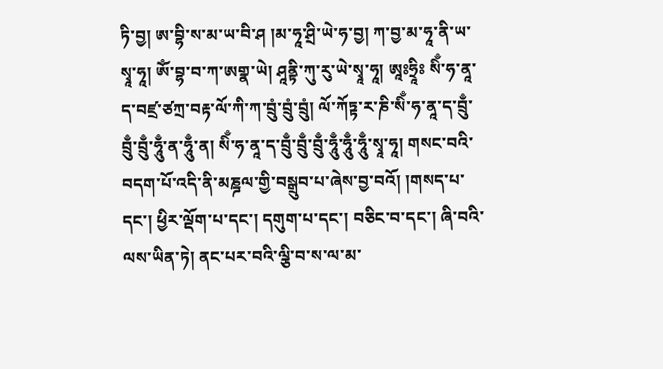ཏི་བྱ། ཨ་བྷི་ས་མ་ཡ་བི་ཤ །མ་ཧཱ་ཤྲི་ཡེ་ཧ་བྱ། ཀ་བྱ་མ་ཧཱ་ནི་ཡ་སྭཱ་ཧཱ། ཨོཾ་བྷ་བ་ཀ་ཨགྣ་ཡེ། ཤཱནྟི་ཀུ་རུ་ཡེ་སྭཱ་ཧཱ། ཨཱཿཧྲཱིཿ སིྃ་ཧ་ནཱ་ད་བཛྲ་ཙཀྲ་བརྟ་ལོ་ཀི་ཀ་བྲུཾ་བྲུཾ་བྲུཾ། ལོ་ཀོཏྟ་ར་ཎི་སིྃ་ཧ་ནཱ་ད་བྲུྃ་བྲུྃ་བྲུྃ་ཧཱུྃ་ན་ཧཱུྃ་ན། སིྃ་ཧ་ནཱ་ད་བྲུྃ་བྲུྃ་བྲུྃ་ཧཱུྃ་ཧཱུྃ་ཧཱུྃ་སྭཱ་ཧཱ། གསང་བའི་བདག་པོ་འདི་ནི་མཎྜལ་གྱི་བསྒྲུབ་པ་ཞེས་བྱ་བའོ། །གསད་པ་དང་། ཕྱིར་ལྡོག་པ་དང་། དགུག་པ་དང་། བཅིང་བ་དང་། ཞི་བའི་ལས་ཡིན་ཏེ། ནང་པར་བའི་ལྕི་བ་ས་ལ་མ་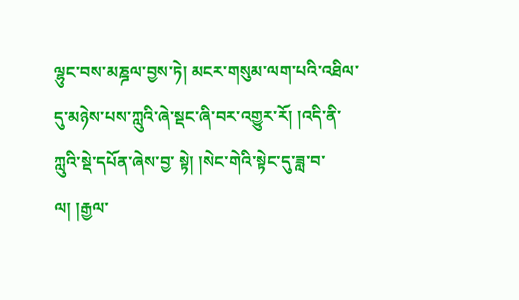ལྷུང་བས་མཎྜལ་བྱས་ཏེ། མངར་གསུམ་ལག་པའི་འཐིལ་དུ་མཉེས་པས་ཀླུའི་ཞེ་སྡང་ཞི་བར་འགྱུར་རོ། །འདི་ནི་ཀླུའི་སྡེ་དཔོན་ཞེས་བྱ་ སྟེ། །སེང་གེའི་སྟེང་དུ་ཟླ་བ་ལ། །རྒྱལ་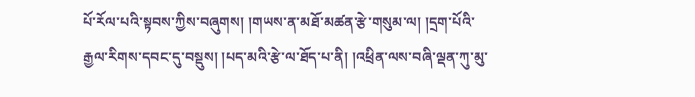པོ་རོལ་པའི་སྟབས་ཀྱིས་བཞུགས། །གཡས་ན་མཐོ་མཚན་རྩེ་གསུམ་ལ། །དྲག་པོའི་རྒྱལ་རིགས་དབང་དུ་བསྡུས། །པད་མའི་རྩེ་ལ་ཐོད་པ་ནི། །འཕྲིན་ལས་བཞི་ལྡན་ཀུ་མུ་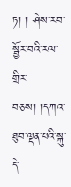ཏ། ། ཤེས་རབ་སྦྱོར་བའི་རལ་གྲིར་བཅས། །དཀའ་ཐུབ་ལྡན་པའི་སྐུ་དེ་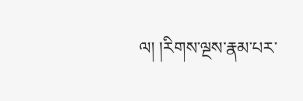ལ། །རིགས་ལྔས་རྣམ་པར་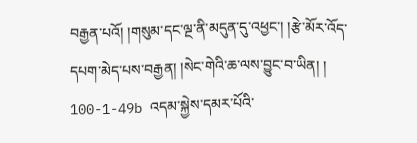བརྒྱན་པའོ། །གསུམ་དང་ལྔ་ནི་མདུན་དུ་འཕྱང་། །རྩེ་མོར་འོད་དཔག་མེད་པས་བརྒྱན། །སེང་གེའི་ཆ་ལས་བྱུང་བ་ཡིན། ། 100-1-49b འདམ་སྐྱེས་དམར་པོའི་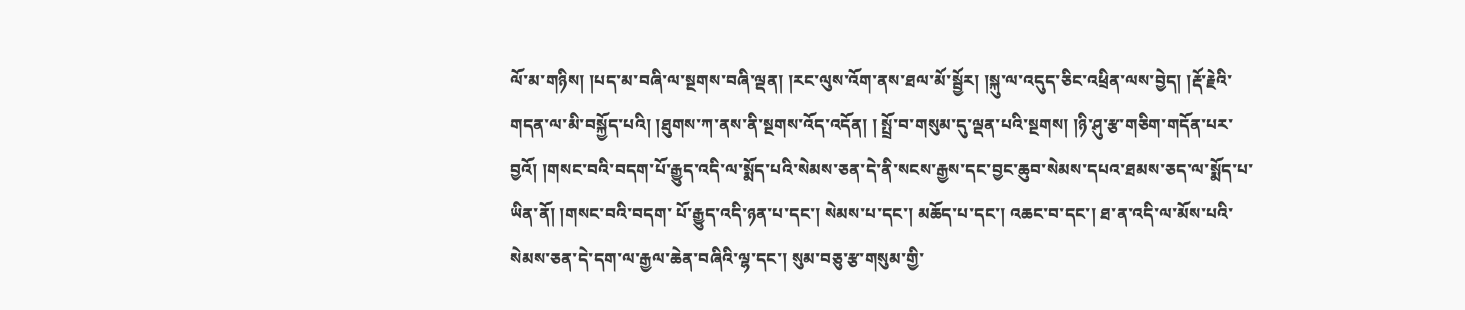ལོ་མ་གཉིས། །པད་མ་བཞི་ལ་སྔགས་བཞི་ལྡན། །རང་ལུས་འོག་ནས་ཐལ་མོ་སྦྱོར། །སྐུ་ལ་འདུད་ཅིང་འཕྲིན་ལས་བྱེད། །རྡོ་རྗེའི་གདན་ལ་མི་བསྐྱོད་པའི། །ཐུགས་ཀ་ནས་ནི་སྔགས་འོད་འདོན། ། སྤྲོ་བ་གསུམ་དུ་ལྡན་པའི་སྔགས། །ཉི་ཤུ་རྩ་གཅིག་གདོན་པར་བྱའོ། །གསང་བའི་བདག་པོ་རྒྱུད་འདི་ལ་སྨོད་པའི་སེམས་ཅན་དེ་ནི་སངས་རྒྱས་དང་བྱང་ཆུབ་སེམས་དཔའ་ཐམས་ཅད་ལ་སྨོད་པ་ཡིན་ནོ། །གསང་བའི་བདག་ པོ་རྒྱུད་འདི་ཉན་པ་དང་། སེམས་པ་དང་། མཆོད་པ་དང་། འཆང་བ་དང་། ཐ་ན་འདི་ལ་མོས་པའི་སེམས་ཅན་དེ་དག་ལ་རྒྱལ་ཆེན་བཞིའི་ལྷ་དང་། སུམ་བཅུ་རྩ་གསུམ་གྱི་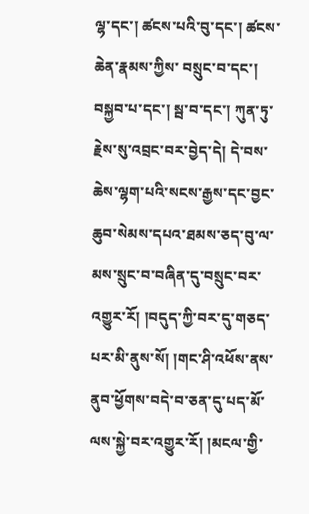ལྷ་དང་། ཚངས་པའི་བུ་དང་། ཚངས་ཆེན་རྣམས་ཀྱིས་ བསྲུང་བ་དང་། བསྐྱབ་པ་དང་། སྦ་བ་དང་། ཀུན་ཏུ་རྗེས་སུ་འབྲང་བར་བྱེད་དེ། དེ་བས་ཆེས་ལྷག་པའི་སངས་རྒྱས་དང་བྱང་ཆུབ་སེམས་དཔའ་ཐམས་ཅད་བུ་ལ་མས་སྲུང་བ་བཞིན་དུ་བསྲུང་བར་འགྱུར་རོ། །བདུད་ཀྱི་བར་དུ་གཅད་ པར་མི་ནུས་སོ། །གང་ཤི་འཕོས་ནས་ནུབ་ཕྱོགས་བདེ་བ་ཅན་དུ་པད་མོ་ལས་སྐྱེ་བར་འགྱུར་རོ། །མངལ་གྱི་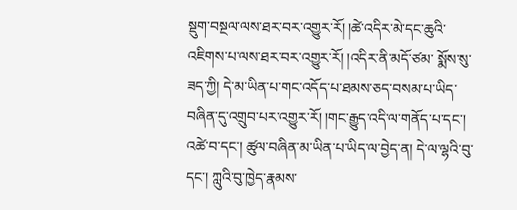སྡུག་བསྔལ་ལས་ཐར་བར་འགྱུར་རོ། །ཚེ་འདིར་མེ་དང་ཆུའི་འཇིགས་པ་ལས་ཐར་བར་འགྱུར་རོ། །འདིར་ནི་མདོ་ཙམ་ སྨོས་སུ་ཟད་ཀྱི། དེ་མ་ཡིན་པ་གང་འདོད་པ་ཐམས་ཅད་བསམ་པ་ཡིད་བཞིན་དུ་འགྲུབ་པར་འགྱུར་རོ། །གང་རྒྱུད་འདི་ལ་གནོད་པ་དང་། འཚེ་བ་དང་། ཚུལ་བཞིན་མ་ཡིན་པ་ཡིད་ལ་བྱེད་ན། དེ་ལ་ལྷའི་བུ་དང་། ཀླུའི་བུ་ཁྱེད་རྣམས་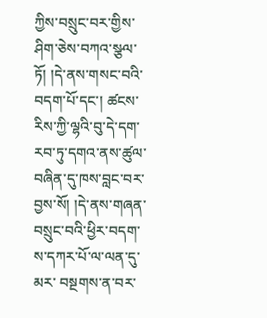ཀྱིས་བསྲུང་བར་གྱིས་ཤིག་ཅེས་བཀའ་སྩལ་ཏོ། །དེ་ནས་གསང་བའི་བདག་པོ་དང་། ཚངས་རིས་ཀྱི་ལྷའི་བུ་དེ་དག་རབ་ཏུ་དགའ་ནས་ཚུལ་བཞིན་དུ་ཁས་བླང་བར་བྱས་སོ། །དེ་ནས་གཞན་བསྲུང་བའི་ཕྱིར་བདག་ས་དཀར་པོ་ལ་ལན་དུ་མར་ བསྔགས་ན་བར་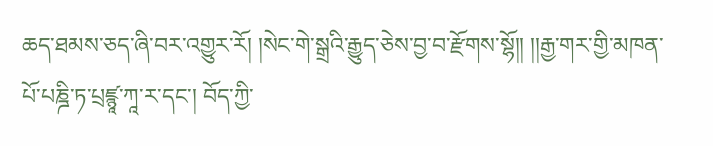ཆད་ཐམས་ཅད་ཞི་བར་འགྱུར་རོ། །སེང་གེ་སྒྲའི་རྒྱུད་ཅེས་བྱ་བ་རྫོགས་སྷོ།། །།རྒྱ་གར་གྱི་མཁན་པོ་པཎྜི་ཏ་པྲཛྙཱ་ཀཱ་ར་དང་། བོད་ཀྱི་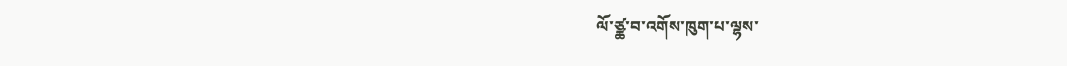ལོ་ཙྪ་བ་འགོས་ཁུག་པ་ལྷས་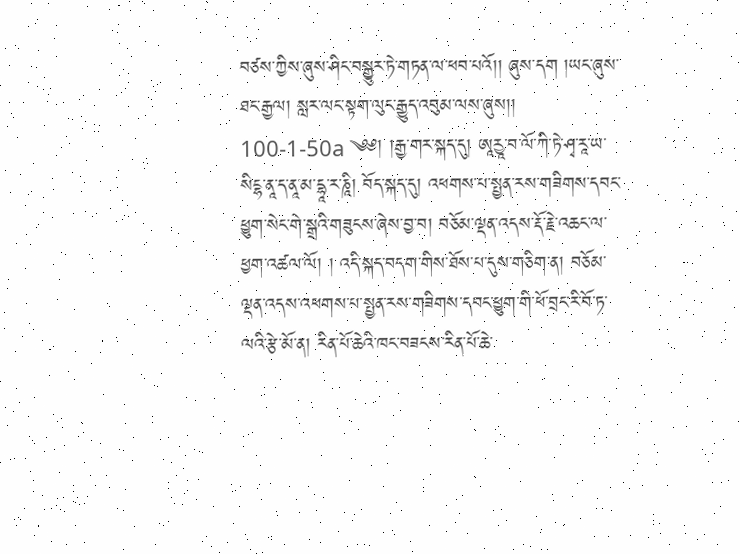བཙས་ཀྱིས་ཞུས་ཤིང་བསྒྱུར་ཏེ་གཏན་ལ་ཕབ་པའོ།། ཞུས་དག །ཡང་ཞུས་ཐང་རྒྱལ། སླར་ལང་སྟག་ལུང་རྒྱུད་འབུམ་ལས་ཞུས།། 100-1-50a ༄༅། །རྒྱ་གར་སྐད་དུ། ཨཱརྱཱ་བ་ལོ་ཀི་ཏེ་ཤྭ་རཱ་ཡ་སིངྷ་ནཱ་ད་ནཱ་མ་དྷཱ་ར་ཎཱི། བོད་སྐད་དུ། འཕགས་པ་སྤྱན་རས་གཟིགས་དབང་ཕྱུག་སེང་གེ་སྒྲའི་གཟུངས་ཞེས་བྱ་བ། བཅོམ་ལྡན་འདས་རྡོ་རྗེ་འཆང་ལ་ཕྱག་འཚལ་ལོ། ། འདི་སྐད་བདག་གིས་ཐོས་པ་དུས་གཅིག་ན། བཅོམ་ལྡན་འདས་འཕགས་པ་སྤྱན་རས་གཟིགས་དབང་ཕྱུག་གི་ཕོ་བྲང་རི་བོ་ཏ་ལའི་རྩེ་མོ་ན། རིན་པོ་ཆེའི་ཁང་བཟངས་རིན་པོ་ཆེ་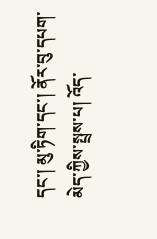དང་། མུ་ཏིག་དང་། ནོར་བུ་དཔག་མེད་ཀྱིས་སྤྲས་པ། འོད་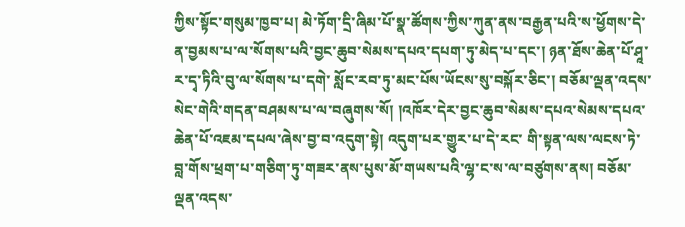ཀྱིས་སྟོང་གསུམ་ཁྱབ་པ། མེ་ཏོག་དྲི་ཞིམ་པོ་སྣ་ཚོགས་ཀྱིས་ཀུན་ནས་བརྒྱན་པའི་ས་ཕྱོགས་དེ་ན་བྱམས་པ་ལ་སོགས་པའི་བྱང་ཆུབ་སེམས་དཔའ་དཔག་ཏུ་མེད་པ་དང་། ཉན་ཐོས་ཆེན་པོ་ཤཱ་ར་དྭ་ཏིའི་བུ་ལ་སོགས་པ་དགེ་ སློང་རབ་ཏུ་མང་པོས་ཡོངས་སུ་བསྐོར་ཅིང་། བཅོམ་ལྡན་འདས་སེང་གེའི་གདན་བཤམས་པ་ལ་བཞུགས་སོ། །འཁོར་དེར་བྱང་ཆུབ་སེམས་དཔའ་སེམས་དཔའ་ཆེན་པོ་འཇམ་དཔལ་ཞེས་བྱ་བ་འདུག་སྟེ། འདུག་པར་གྱུར་པ་དེ་རང་ གི་སྟན་ལས་ལངས་ཏེ་བླ་གོས་ཕྲག་པ་གཅིག་ཏུ་གཟར་ནས་པུས་མོ་གཡས་པའི་ལྷ་ང་ས་ལ་བཙུགས་ནས། བཅོམ་ལྡན་འདས་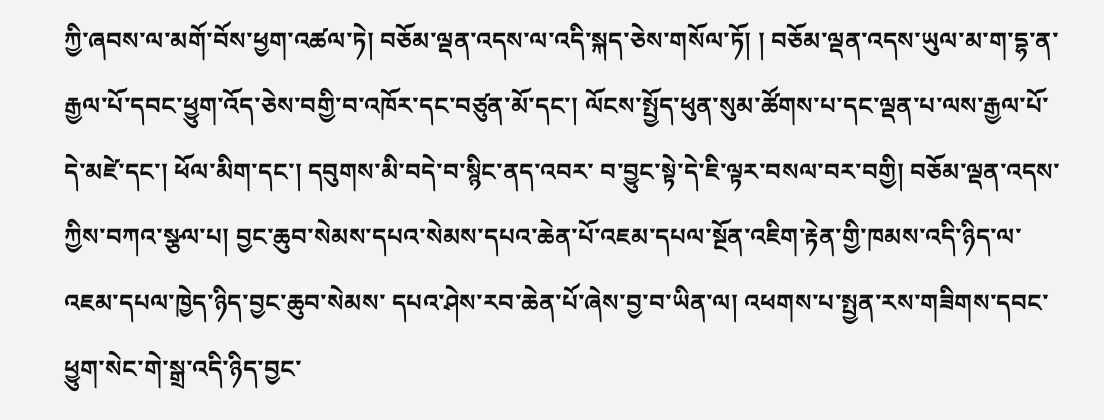ཀྱི་ཞབས་ལ་མགོ་བོས་ཕྱག་འཚལ་ཏེ། བཅོམ་ལྡན་འདས་ལ་འདི་སྐད་ཅེས་གསོལ་ཏོ། ། བཅོམ་ལྡན་འདས་ཡུལ་མ་ག་དྷ་ན་རྒྱལ་པོ་དབང་ཕྱུག་འོད་ཅེས་བགྱི་བ་འཁོར་དང་བཙུན་མོ་དང་། ལོངས་སྤྱོད་ཕུན་སུམ་ཚོགས་པ་དང་ལྡན་པ་ལས་རྒྱལ་པོ་དེ་མཛེ་དང་། ཕོལ་མིག་དང་། དབུགས་མི་བདེ་བ་སྙིང་ནད་འབར་ བ་བྱུང་སྟེ་དེ་ཇི་ལྟར་བསལ་བར་བགྱི། བཅོམ་ལྡན་འདས་ཀྱིས་བཀའ་སྩལ་པ། བྱང་ཆུབ་སེམས་དཔའ་སེམས་དཔའ་ཆེན་པོ་འཇམ་དཔལ་སྔོན་འཇིག་རྟེན་གྱི་ཁམས་འདི་ཉིད་ལ་འཇམ་དཔལ་ཁྱེད་ཉིད་བྱང་ཆུབ་སེམས་ དཔའ་ཤེས་རབ་ཆེན་པོ་ཞེས་བྱ་བ་ཡིན་ལ། འཕགས་པ་སྤྱན་རས་གཟིགས་དབང་ཕྱུག་སེང་གེ་སྒྲ་འདི་ཉིད་བྱང་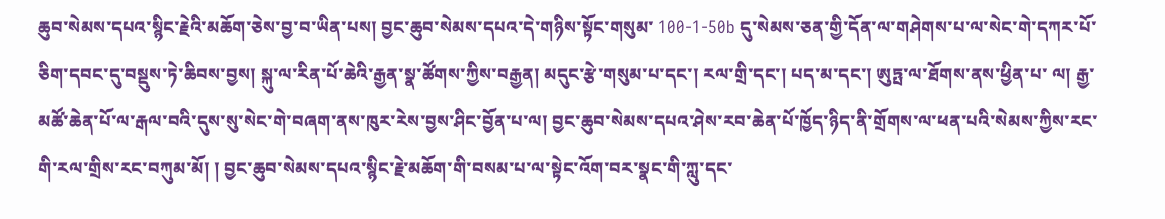ཆུབ་སེམས་དཔའ་སྙིང་རྗེའི་མཆོག་ཅེས་བྱ་བ་ཡིན་པས། བྱང་ཆུབ་སེམས་དཔའ་དེ་གཉིས་སྟོང་གསུམ་ 100-1-50b དུ་སེམས་ཅན་གྱི་དོན་ལ་གཤེགས་པ་ལ་སེང་གེ་དཀར་པོ་ཅིག་དབང་དུ་བསྡུས་ཏེ་ཆིབས་བྱས། སྐུ་ལ་རིན་པོ་ཆེའི་རྒྱན་སྣ་ཚོགས་ཀྱིས་བརྒྱན། མདུང་རྩེ་གསུམ་པ་དང་། རལ་གྲི་དང་། པད་མ་དང་། ཨུཏྤ་ལ་ཐོགས་ནས་ཕྱིན་པ་ ལ། རྒྱ་མཚོ་ཆེན་པོ་ལ་རྒལ་བའི་དུས་སུ་སེང་གེ་བཞག་ནས་ཁུར་རེས་བྱས་ཤིང་བྱོན་པ་ལ། བྱང་ཆུབ་སེམས་དཔའ་ཤེས་རབ་ཆེན་པོ་ཁྱོད་ཉིད་ནི་གྲོགས་ལ་ཕན་པའི་སེམས་ཀྱིས་རང་གི་རལ་གྲིས་རང་བཀུམ་མོ། ། བྱང་ཆུབ་སེམས་དཔའ་སྙིང་རྗེ་མཆོག་གི་བསམ་པ་ལ་སྟེང་འོག་བར་སྣང་གི་ཀླུ་དང་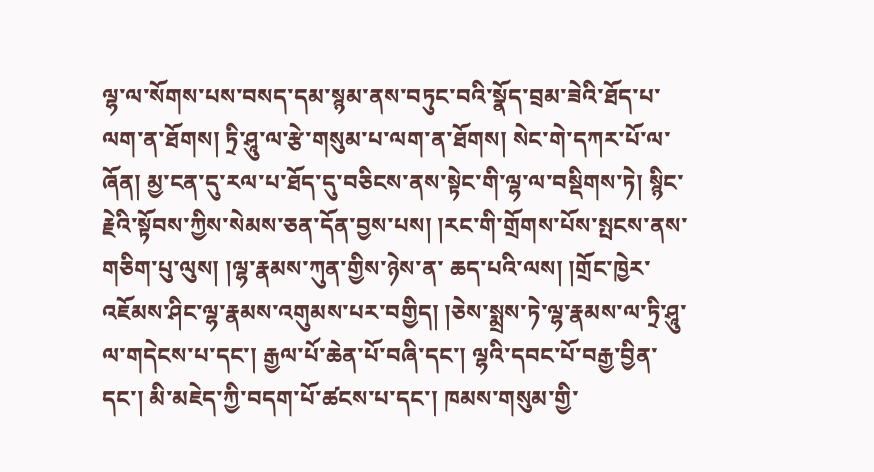ལྷ་ལ་སོགས་པས་བསད་དམ་སྙམ་ནས་བཏུང་བའི་སྣོད་བྲམ་ཟེའི་ཐོད་པ་ལག་ན་ཐོགས། ཏྲི་ཤཱུ་ལ་རྩེ་གསུམ་པ་ལག་ན་ཐོགས། སེང་གེ་དཀར་པོ་ལ་ཞོན། མྱ་ངན་དུ་རལ་པ་ཐོད་དུ་བཅིངས་ནས་སྟེང་གི་ལྷ་ལ་བསྡིགས་ཏེ། སྙིང་རྗེའི་སྟོབས་ཀྱིས་སེམས་ཅན་དོན་བྱས་པས། །རང་གི་གྲོགས་པོས་སྤངས་ནས་གཅིག་པུ་ལུས། །ལྷ་རྣམས་ཀུན་གྱིས་ཉེས་ན་ ཆད་པའི་ལས། །གྲོང་ཁྱེར་འཇོམས་ཤིང་ལྷ་རྣམས་འགུམས་པར་བགྱིད། །ཅེས་སྨྲས་ཏེ་ལྷ་རྣམས་ལ་ཏྲི་ཤཱུ་ལ་གདེངས་པ་དང་། རྒྱལ་པོ་ཆེན་པོ་བཞི་དང་། ལྷའི་དབང་པོ་བརྒྱ་བྱིན་དང་། མི་མཇེད་ཀྱི་བདག་པོ་ཚངས་པ་དང་། ཁམས་གསུམ་གྱི་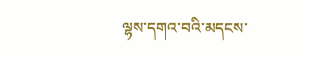ལྷས་དགའ་བའི་མདངས་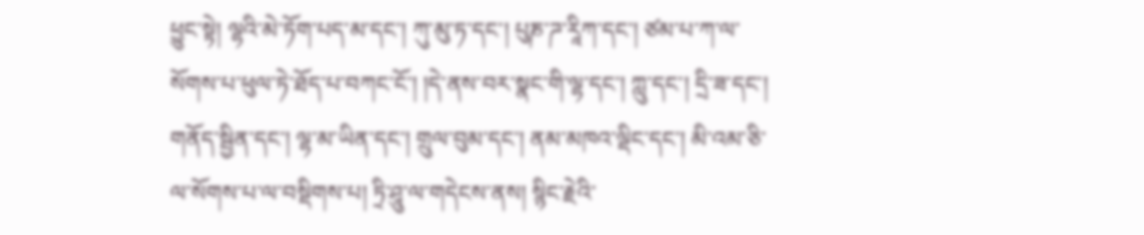ཕྱུང་སྟེ། ལྷའི་མེ་ཏོག་པད་མ་དང་། ཀུ་མུ་ཏ་དང་། པུཎ་ཌ་རཱིཀ་དང་། ཙམ་པ་ཀ་ལ་སོགས་པ་ཕུལ་ཏེ་ཐོད་པ་བཀང་ངོ་། །དེ་ནས་བར་སྣང་གི་ལྷ་དང་། ཀླུ་དང་། དྲི་ཟ་དང་། གནོད་སྦྱིན་དང་། ལྷ་མ་ཡིན་དང་། གྲུལ་བུམ་དང་། ནམ་མཁའ་ལྡིང་དང་། མི་འམ་ཅི་ལ་སོགས་པ་ལ་བསྡིགས་པ། ཏྲི་ཤཱུ་ལ་གདེངས་ནས། སྙིང་རྗེའི་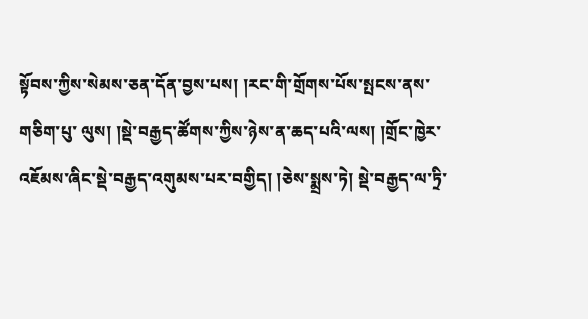སྟོབས་ཀྱིས་སེམས་ཅན་དོན་བྱས་པས། །རང་གི་གྲོགས་པོས་སྤངས་ནས་གཅིག་པུ་ ལུས། །སྡེ་བརྒྱད་ཚོགས་ཀྱིས་ཉེས་ན་ཆད་པའི་ལས། །གྲོང་ཁྱེར་འཇོམས་ཞིང་སྡེ་བརྒྱད་འགུམས་པར་བགྱིད། །ཅེས་སྨྲས་ཏེ། སྡེ་བརྒྱད་ལ་ཏྲི་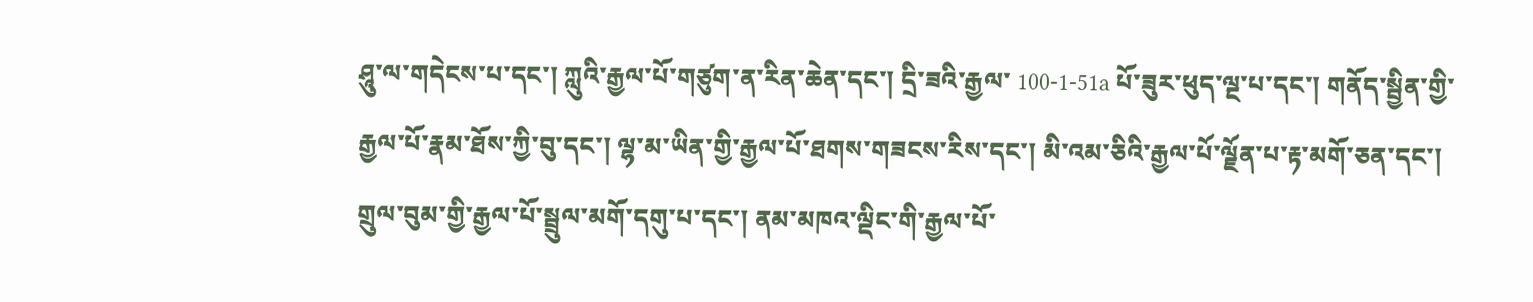ཤཱུ་ལ་གདེངས་པ་དང་། ཀླུའི་རྒྱལ་པོ་གཙུག་ན་རིན་ཆེན་དང་། དྲི་ཟའི་རྒྱལ་ 100-1-51a པོ་ཟུར་ཕུད་ལྔ་པ་དང་། གནོད་སྦྱིན་གྱི་རྒྱལ་པོ་རྣམ་ཐོས་ཀྱི་བུ་དང་། ལྷ་མ་ཡིན་གྱི་རྒྱལ་པོ་ཐགས་གཟངས་རིས་དང་། མི་འམ་ཅིའི་རྒྱལ་པོ་ལྗོན་པ་རྟ་མགོ་ཅན་དང་། གྲུལ་བུམ་གྱི་རྒྱལ་པོ་སྦྲུལ་མགོ་དགུ་པ་དང་། ནམ་མཁའ་ལྡིང་གི་རྒྱལ་པོ་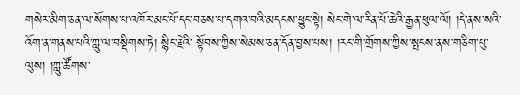གསེར་མིག་ཅན་ལ་སོགས་པ་འཁོར་མང་པོ་དང་བཅས་པ་དགའ་བའི་མདངས་ཕྱུང་སྟེ། སེང་གེ་ལ་རིན་པོ་ཆེའི་རྒྱན་ཕུལ་ལོ། །དེ་ནས་སའི་འོག་ན་གནས་པའི་ཀླུ་ལ་བསྡིགས་ཏེ། སྙིང་རྗེའི་ སྟོབས་ཀྱིས་སེམས་ཅན་དོན་བྱས་པས། །རང་གི་གྲོགས་ཀྱིས་སྤངས་ནས་གཅིག་པུ་ལུས། །ཀླུ་ཚོགས་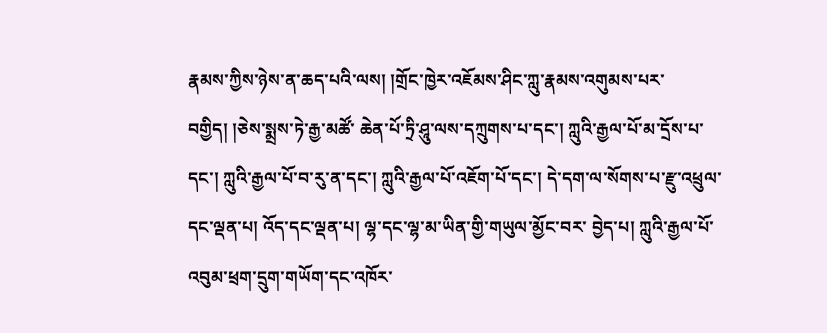རྣམས་ཀྱིས་ཉེས་ན་ཆད་པའི་ལས། །གྲོང་ཁྱེར་འཇོམས་ཤིང་ཀླུ་རྣམས་འགུམས་པར་བགྱིད། །ཅེས་སྨྲས་ཏེ་རྒྱ་མཚོ་ ཆེན་པོ་ཏྲི་ཤཱུ་ལས་དཀྲུགས་པ་དང་། ཀླུའི་རྒྱལ་པོ་མ་དྲོས་པ་དང་། ཀླུའི་རྒྱལ་པོ་བ་རུ་ན་དང་། ཀླུའི་རྒྱལ་པོ་འཇོག་པོ་དང་། དེ་དག་ལ་སོགས་པ་རྫུ་འཕྲུལ་དང་ལྡན་པ། འོད་དང་ལྡན་པ། ལྷ་དང་ལྷ་མ་ཡིན་གྱི་གཡུལ་མྱོང་བར་ བྱེད་པ། ཀླུའི་རྒྱལ་པོ་འབུམ་ཕྲག་དྲུག་གཡོག་དང་འཁོར་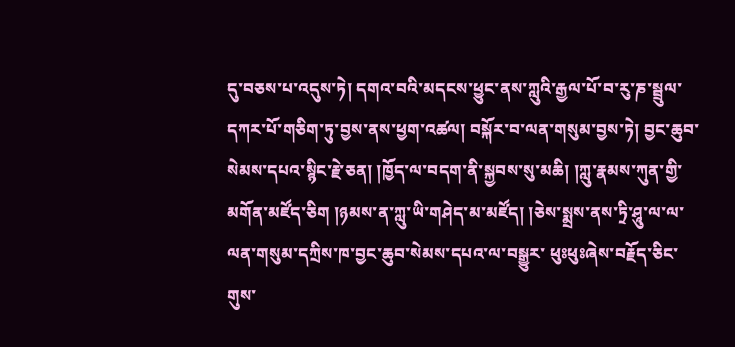དུ་བཅས་པ་འདུས་ཏེ། དགའ་བའི་མདངས་ཕྱུང་ནས་ཀླུའི་རྒྱལ་པོ་བ་རུ་ཎ་སྦྲུལ་དཀར་པོ་གཅིག་ཏུ་བྱས་ནས་ཕྱག་འཚལ། བསྐོར་བ་ལན་གསུམ་བྱས་ཏེ། བྱང་ཆུབ་ སེམས་དཔའ་སྙིང་རྗེ་ཅན། །ཁྱོད་ལ་བདག་ནི་སྐྱབས་སུ་མཆི། །ཀླུ་རྣམས་ཀུན་གྱི་མགོན་མཛོད་ཅིག །ཉམས་ན་ཀླུ་ཡི་གཤེད་མ་མཛོད། །ཅེས་སྨྲས་ནས་ཏྲི་ཤཱུ་ལ་ལ་ལན་གསུམ་དཀྲིས་ཁ་བྱང་ཆུབ་སེམས་དཔའ་ལ་བསྒྱུར་ ཕུཿཕུཿཞེས་བརྗོད་ཅིང་གུས་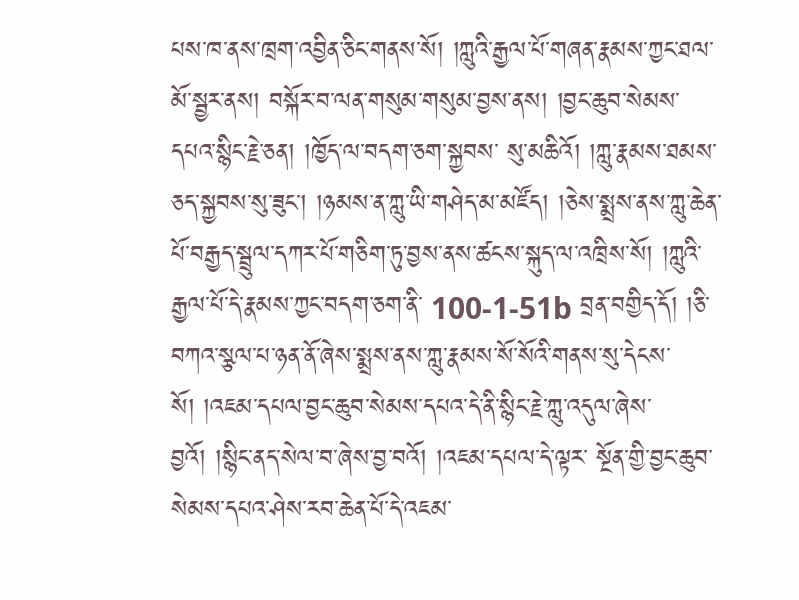པས་ཁ་ནས་ཁྲག་འབྱིན་ཅིང་གནས་སོ། །ཀླུའི་རྒྱལ་པོ་གཞན་རྣམས་ཀྱང་ཐལ་མོ་སྦྱར་ནས། བསྐོར་བ་ལན་གསུམ་གསུམ་བྱས་ནས། །བྱང་ཆུབ་སེམས་དཔའ་སྙིང་རྗེ་ཅན། །ཁྱོད་ལ་བདག་ཅག་སྐྱབས་ སུ་མཆིའོ། །ཀླུ་རྣམས་ཐམས་ཅད་སྐྱབས་སུ་ཟུང་། །ཉམས་ན་ཀླུ་ཡི་གཤེད་མ་མཛོད། །ཅེས་སྨྲས་ནས་ཀླུ་ཆེན་པོ་བརྒྱད་སྦྲུལ་དཀར་པོ་གཅིག་ཏུ་བྱས་ནས་ཚངས་སྐུད་ལ་འཁྲིས་སོ། །ཀླུའི་རྒྱལ་པོ་དེ་རྣམས་ཀྱང་བདག་ཅག་ནི་ 100-1-51b བྲན་བགྱིད་དོ། །ཅི་བཀའ་སྩལ་པ་ཉན་ནོ་ཞེས་སྨྲས་ནས་ཀླུ་རྣམས་སོ་སོའི་གནས་སུ་དེངས་སོ། །འཇམ་དཔལ་བྱང་ཆུབ་སེམས་དཔའ་དེ་ནི་སྙིང་རྗེ་ཀླུ་འདུལ་ཞེས་བྱའོ། །སྙིང་ནད་སེལ་བ་ཞེས་བྱ་བའོ། །འཇམ་དཔལ་དེ་ལྟར་ སྔོན་གྱི་བྱང་ཆུབ་སེམས་དཔའ་ཤེས་རབ་ཆེན་པོ་དེ་འཇམ་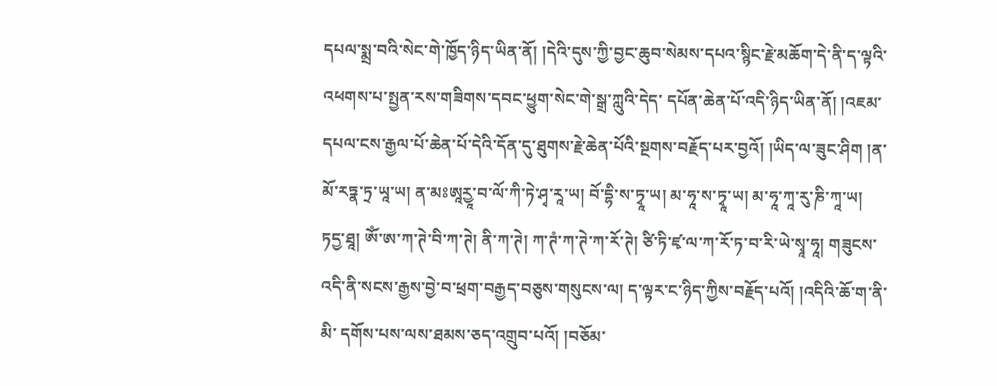དཔལ་སྨྲ་བའི་སེང་གེ་ཁྱོད་ཉིད་ཡིན་ནོ། །དེའི་དུས་ཀྱི་བྱང་ཆུབ་སེམས་དཔའ་སྙིང་རྗེ་མཆོག་དེ་ནི་ད་ལྟའི་འཕགས་པ་སྤྱན་རས་གཟིགས་དབང་ཕྱུག་སེང་གེ་སྒྲ་ཀླུའི་དེད་ དཔོན་ཆེན་པོ་འདི་ཉིད་ཡིན་ནོ། །འཇམ་དཔལ་ངས་རྒྱལ་པོ་ཆེན་པོ་དེའི་དོན་དུ་ཐུགས་རྗེ་ཆེན་པོའི་སྔགས་བརྗོད་པར་བྱའོ། །ཡིད་ལ་ཟུང་ཤིག །ན་མོ་རཏྣ་ཏྲ་ཡཱ་ཡ། ན་མཿཨཱརྱཱ་བ་ལོ་ཀི་ཏེ་ཤྭ་རཱ་ཡ། བོ་དྷི་ས་ཏྭཱ་ཡ། མ་ཧཱ་ས་ཏྭཱ་ཡ། མ་ཧཱ་ཀཱ་རུ་ཎི་ཀཱ་ཡ། ཏདྱ་ཐཱ། ཨོཾ་ཨ་ཀ་ཊེ་བི་ཀ་ཊེ། ནི་ཀ་ཊེ། ཀ་ཊཾ་ཀ་ཊེ་ཀ་རོ་ཊེ། ཙི་ཏི་ཛྭ་ལ་ཀ་རོ་ཏ་བ་རི་ཡེ་སྭཱ་ཧཱ། གཟུངས་འདི་ནི་སངས་རྒྱས་བྱེ་བ་ཕྲག་བརྒྱད་བཅུས་གསུངས་ལ། ད་ལྟར་ང་ཉིད་ཀྱིས་བརྗོད་པའོ། །འདིའི་ཆོ་ག་ནི་མི་ དགོས་པས་ལས་ཐམས་ཅད་འགྲུབ་པའོ། །བཅོམ་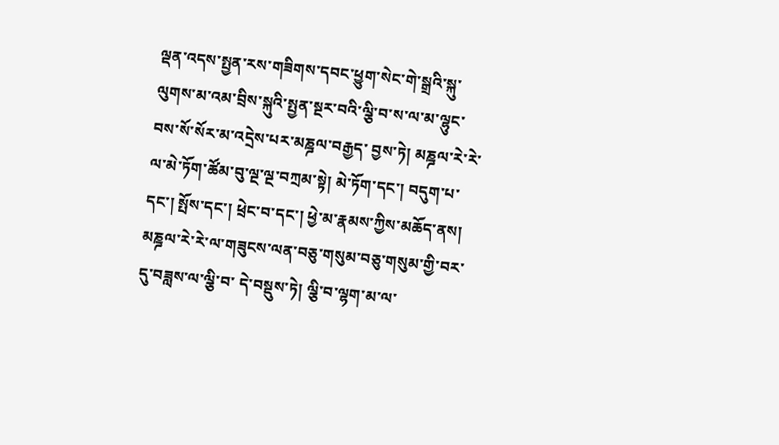ལྡན་འདས་སྤྱན་རས་གཟིགས་དབང་ཕྱུག་སེང་གེ་སྒྲའི་སྐུ་ལུགས་མ་འམ་བྲིས་སྐུའི་སྤྱན་སྔར་བའི་ལྕི་བ་ས་ལ་མ་ལྷུང་བས་སོ་སོར་མ་འདྲེས་པར་མཎྜལ་བརྒྱད་ བྱས་ཏེ། མཎྜལ་རེ་རེ་ལ་མེ་ཏོག་ཚོམ་བུ་ལྔ་ལྔ་བཀྲམ་སྟེ། མེ་ཏོག་དང་། བདུག་པ་དང་། སྤོས་དང་། ཕྲེང་བ་དང་། ཕྱེ་མ་རྣམས་ཀྱིས་མཆོད་ནས། མཎྜལ་རེ་རེ་ལ་གཟུངས་ལན་བཅུ་གསུམ་བཅུ་གསུམ་གྱི་བར་དུ་བཟླས་ལ་ལྕི་བ་ དེ་བསྡུས་ཏེ། ལྕི་བ་ལྷག་མ་ལ་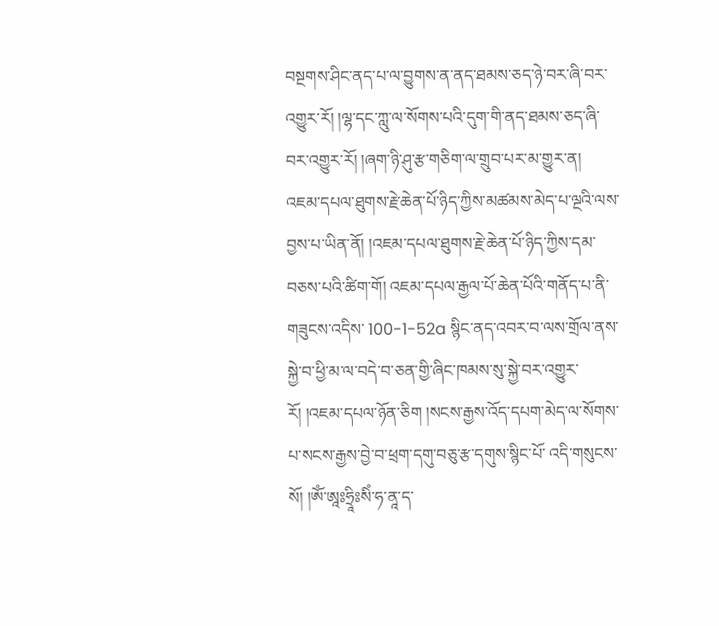བསྔགས་ཤིང་ནད་པ་ལ་བྱུགས་ན་ནད་ཐམས་ཅད་ཉེ་བར་ཞི་བར་འགྱུར་རོ། །ལྷ་དང་ཀླུ་ལ་སོགས་པའི་དུག་གི་ནད་ཐམས་ཅད་ཞི་བར་འགྱུར་རོ། །ཞག་ཉི་ཤུ་རྩ་གཅིག་ལ་གྲུབ་པར་མ་གྱུར་ན། འཇམ་དཔལ་ཐུགས་རྗེ་ཆེན་པོ་ཉིད་ཀྱིས་མཚམས་མེད་པ་ལྔའི་ལས་བྱས་པ་ཡིན་ནོ། །འཇམ་དཔལ་ཐུགས་རྗེ་ཆེན་པོ་ཉིད་ཀྱིས་དམ་བཅས་པའི་ཚིག་གོ། འཇམ་དཔལ་རྒྱལ་པོ་ཆེན་པོའི་གནོད་པ་ནི་གཟུངས་འདིས་ 100-1-52a སྙིང་ནད་འབར་བ་ལས་གྲོལ་ནས་སྐྱེ་བ་ཕྱི་མ་ལ་བདེ་བ་ཅན་གྱི་ཞིང་ཁམས་སུ་སྐྱེ་བར་འགྱུར་རོ། །འཇམ་དཔལ་ཉོན་ཅིག །སངས་རྒྱས་འོད་དཔག་མེད་ལ་སོགས་པ་སངས་རྒྱས་བྱེ་བ་ཕྲག་དགུ་བཅུ་རྩ་དགུས་སྙིང་པོ་ འདི་གསུངས་སོ། །ཨོཾ་ཨཱཿཧྲཱིཿསིཾ་ཧ་ནཱ་ད་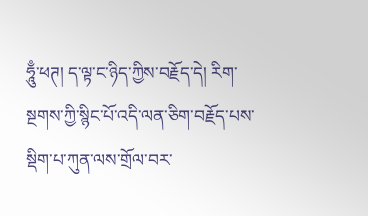ཧཱུྃ་ཕཊ། ད་ལྟ་ང་ཉིད་ཀྱིས་བརྗོད་དེ། རིག་སྔགས་ཀྱི་སྙིང་པོ་འདི་ལན་ཅིག་བརྗོད་པས་སྡིག་པ་ཀུན་ལས་གྲོལ་བར་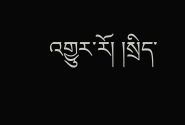འགྱུར་རོ། །སྲིད་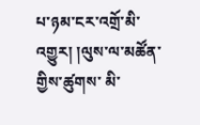པ་ཉམ་ངར་འགྲོ་མི་འགྱུར། །ལུས་ལ་མཚོན་གྱིས་ཚུགས་ མི་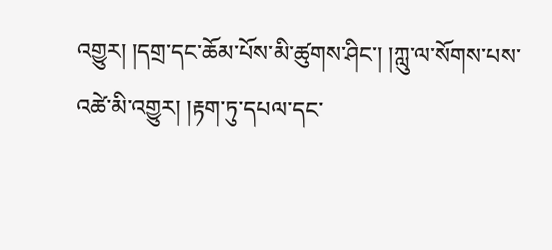འགྱུར། །དགྲ་དང་ཆོམ་པོས་མི་ཚུགས་ཤིང་། །ཀླུ་ལ་སོགས་པས་འཚེ་མི་འགྱུར། །རྟག་ཏུ་དཔལ་དང་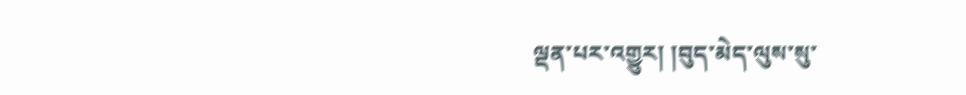ལྡན་པར་འགྱུར། །བུད་མེད་ལུས་སུ་